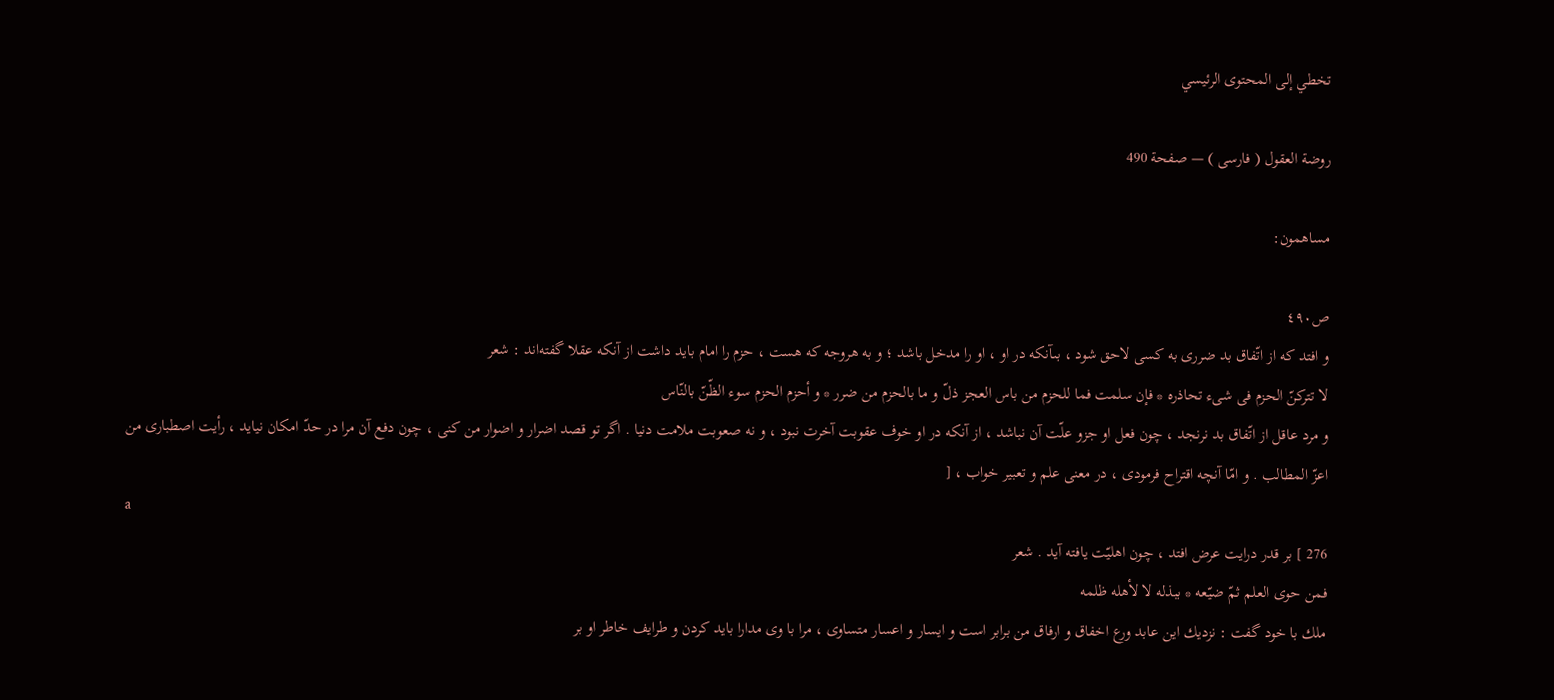تخطي إلى المحتوى الرئيسي

روضة العقول ( فارسى ) — صفحة 490

مساهمون:

ص٤٩٠
و افتد كه از اتّفاق بد ضررى به كسى لاحق شود ، بىآنكه در او ، او را مدخل باشد ؛ و به هروجه كه هست ، حزم را امام بايد داشت از آنكه عقلا گفته‌اند : شعر
لا تتركنّ الحزم فى شىء تحاذره * فإن سلمت فما للحزم من باس العجز ذلّ و ما بالحزم من ضرر * و أحزم الحزم سوء الظّنّ بالنّاس
و مرد عاقل از اتّفاق بد نرنجد ، چون فعل او جزو علّت آن نباشد ، از آنكه در او خوف عقوبت آخرت نبود ، و نه صعوبت ملامت دنيا . اگر تو قصد اضرار و اضوار من كنى ، چون دفع آن مرا در حدّ امكان نيايد ، رأيت اصطبارى من اعزّ المطالب . و امّا آنچه اقتراح فرمودى ، در معنى علم و تعبير خواب ، [
a
276 ] بر قدر درايت عرض افتد ، چون اهليّت يافته آيد . شعر
فمن حوى العلم ثمّ ضيّعه * ببذله لا لأهله ظلمه
ملك با خود گفت : نزديك اين عابد ورع اخفاق و ارفاق من برابر است و ايسار و اعسار متساوى ، مرا با وى مدارا بايد كردن و طرايف خاطر او بر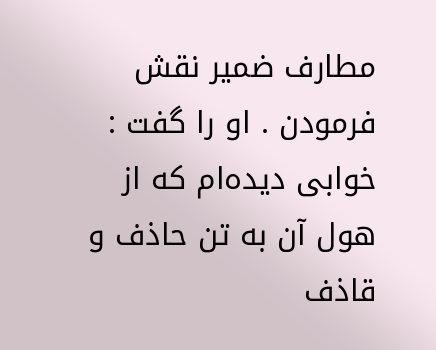مطارف ضمير نقش فرمودن . او را گفت : خوابى ديده‌ام كه از هول آن به تن حاذف و قاذف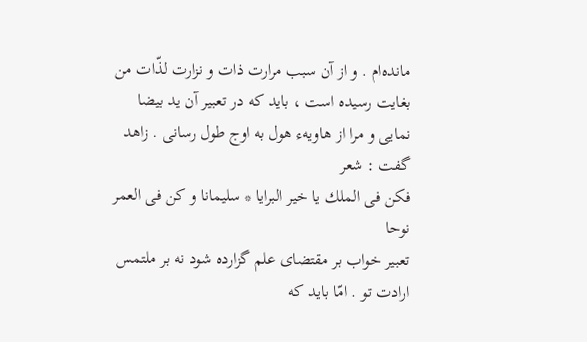مانده‌ام . و از آن سبب مرارت ذات و نزارت لذّات من بغايت رسيده است ، بايد كه در تعبير آن يد بيضا نمايى و مرا از هاويهء هول به اوج طول رسانى . زاهد گفت : شعر
فكن فى الملك يا خير البرايا * سليمانا و كن فى العمر نوحا
تعبير خواب بر مقتضاى علم گزارده شود نه بر ملتمس ارادت تو . امّا بايد كه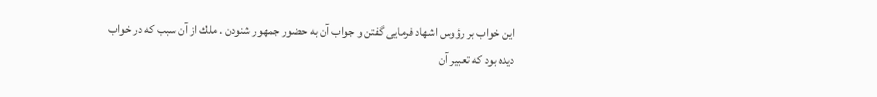اين خواب بر رؤوس اشهاد فرمايى گفتن و جواب آن به حضور جمهور شنودن . ملك از آن سبب كه در خواب ديده بود كه تعبير آن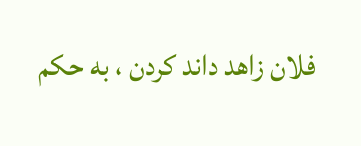فلان زاهد داند كردن ، به حكم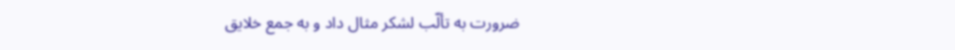ضرورت به تألّب لشكر مثال داد و به جمع خلايق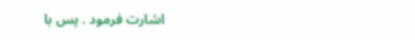اشارت فرمود . پس با